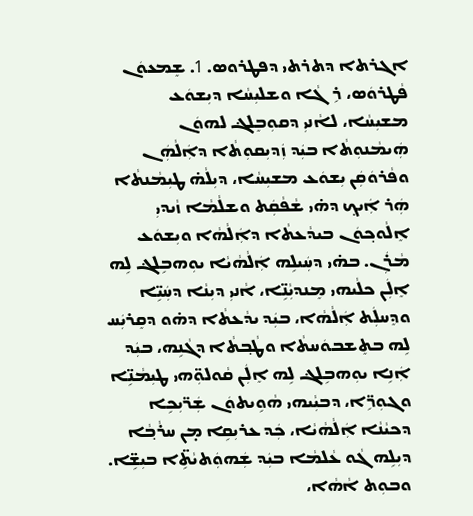ܐܓܪܬ‌ܐ ܕܬܪܬܝ ܕܦܛܪܘܣ. 1. ܫܸܡܥܘܿܢ ܦܵܛܪܘܿܣ، ܪܹܓܵܐ ܘܫܠܝܼܚܵܐ ܕܝܼܫܘܿܥ ܡܫܝܼܚܵܐ، ܠܐܵܢܝܼ ܕܩܘܼܒܸܠܔ ܠܗܘܿܢ ܗܲܝܡܵܢܘܼܬܵ‌ܐ ܒܝܲܕ ܙܲܕܝܼܩܘܼܬܵ‌ܐ ܕܐܲܠܵܗܲܢ ܘܦܵܪܘܿܩܲܢ ܝܼܫܘܿܥ ܡܫܝܼܚܵܐ، ܕܝܼܠܵܗ̇ ܛܝܼܡܵܢܬܵ‌ܐ ܗܲܪ ܐܲܝܟ݂ ܕܗ̇ܝ ܫܵܦܵܩܲܬ ܘܫܠܵܡܵܐ ܙܵܝܕܝܼ ܐܸܠܵܘܟ݂ܘܿܢ ܒܝܕܵܥܬܵ‌ܐ ܕܐܲܠܵܗܵܐ ܘܝܼܫܘܿܥ ܡܵܪܲܢ. ܒܗ̇ܝ ܕܚܲܝܠܹܗ ܐܲܠܵܗܵܝܵܐ ܝܘܼܗܒܹܠܔ ܠܹܗ ܐܸܠܲܢ ܟܠܵܝܗ‌ܝ ܡܸܢܕܝܼܵܢܹ̈ܐ، ܐܵܢܝܼ ܕܝܼܢܵܐ ܕܚܲܝܹ̈ܐ ܘܕܸܚܠܲܬ ܐܲܠܵܗܵܐ، ܒܝܲܕ ܝܕܵܥܬܵ‌ܐ ܕܗ̇ܘ ܕܩܸܪܝܲܚ ܠܹܗ ܒܬܸܫܒܘܿܚܬܵ‌ܐ ܘܛܵܒ݂ܬܵ‌ܐ ܕܓܵܢܹܗ، ܒܝܲܕ ܐܲܢܹܐ ܝܘܼܗܒܹܠܔ ܠܹܗ ܐܸܠܲܢ ܩܵܘܠܘܼ̈ܗ‌ܝ ܛܝܼܡܵܢܹ̈ܐ ܘܓܘܼܪܹ̈ܐ، ܕܒܝܼܵܝܗ‌ܝ ܗܵܘܹܝܬܘܿܢ ܫܲܪ̈ܝܼܟܹܐ ܕܟܝܵܢܵܐ ܐܲܠܵܗܵܝܵܐ، ܟܲܕ ܥܪܝܼܩܹܐ ܡ̣ܢ ܚܪܵܒ݂ܵܐ ܕܝܼܠܹܗ ܓܵܘ ܥܵܠܡܵܐ ܒܝܲܕ ܫܲܗܘܲܬܝܵܬܹ̈‌ܐ ܒܝܼܫܹ̈ܐ. ܘܒܘܼܬ ܐܵܗܵܐ،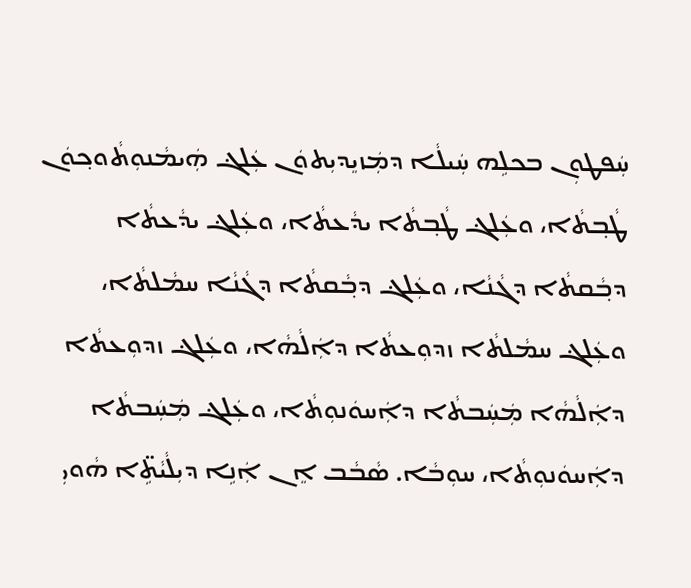ܚܲܦܛܘܼܢ ܒܟܠܹܗ ܚܲܝܠܵܐ ܕܡܲܙܝܸܕܝܼܬܘܿܢ ܥܲܠܔ ܗܲܝܡܵܢܘܼܬܵܘܟ݂ܘܿܢ ܛܵܒ݂ܬܵ‌ܐ، ܘܥܲܠܔ ܛܵܒ݂ܬܵ‌ܐ ܝܕܵܥܬܵ‌ܐ، ܘܥܲܠܔ ܝܕܵܥܬܵ‌ܐ ܕܒ݂ܵܩܬܵ‌ܐ ܕܓܵܢܵܐ، ܘܥܲܠܔ ܕܒ݂ܵܩܬܵ‌ܐ ܕܓܵܢܵܐ ܚܡܵܠܬܵ‌ܐ، ܘܥܲܠܔ ܚܡܵܠܬܵ‌ܐ ܙܕܘܼܥܬܵ‌ܐ ܕܐܲܠܵܗܵܐ، ܘܥܲܠܔ ܙܕܘܼܥܬܵ‌ܐ ܕܐܲܠܵܗܵܐ ܡܲܚܲܒܬܵ‌ܐ ܕܐܲܚܘܿܢܘܼܬܵ‌ܐ، ܘܥܲܠܔ ܡܲܚܲܒܬܵ‌ܐ ܕܐܲܚܘܿܢܘܼܬܵ‌ܐ، ܚܘܼܒܵܐ. ܣܵܒܵܒ ܐܸܢ ܐܲܢܹܐ ܕܝܼܠܵܝܵܬܹ̈‌ܐ ܗܵܘܝܼ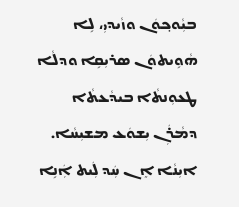ܒܝܼܵܘܟ݂ܘܿܢ ܘܙܵܝܕܝܼ، ܠܹܐ ܗܵܘܹܝܬܘܿܢ ܣܪܝܼܩܹܐ ܘܕܠܵܐ ܛܥܘܼܢܬܵ‌ܐ ܒܝܕܵܥܬܵ‌ܐ ܕܡܵܪܲܢ ܝܼܫܘܿܥ ܡܫܝܼܚܵܐ. ܐܝܼܢܵܐ ܐܸܢ ܚܲܕ ܠܲܝܬ ܐܲܢܹܐ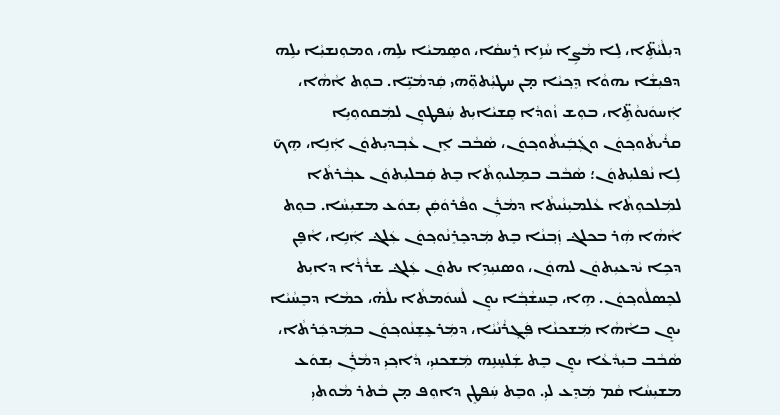ܕܝܼܠܵܝܵܬܹ̈‌ܐ، ܠܹܐ ܡܵܨܹܐ ܚܵܙܹܐ ܪܸܚܩܵܐ، ܘܣܸܡܝܵܐ ܝܠܹܗ، ܘܡܘܼܢܫܝܼܵܐ ܝܠܹܗ ܕܦܝܼܫܵܐ ܝܗܘܵܐ ܕܸܟ݂ܝܵܐ ܡ̣ܢ ܚܛܝܼܵܬܘܼ̈ܗ‌ܝ ܩܲܕܡܵܝܹ̈ܐ. ܒܘܼܬ ܐܵܗܵܐ، ܐܲܚܘܿܢܘܵܬܹ̈‌ܐ، ܒܘܼܫ ܙܵܘܕܵܐ ܩܸܫܝܵܐܝܼܬ ܚܲܦܛܘܼܢ ܠܡܲܩܘܘܼܝܹܐ ܩܪܵܝܬܵܘܟ݂ܘܿܢ ܘܓܲܒܲܝܬܵܘܟ݂ܘܿܢ، ܣܵܒܵܒ ܐܸܢ ܥܵܒ݂ܕܝܼܬܘܿܢ ܐܲܢܹܐ، ܗܸܟ̃ ܠܹܐ ܢܵܦܠܝܼܬܘܿܢ؛ ܣܵܒܵܒ ܒܡܸܠܝܘܼܬܵ‌ܐ ܒܸܬ ܩܲܒܠܝܼܬܘܿܢ ܥܒ݂ܵܪܬܵ‌ܐ ܠܡܲܠܟܘܼܬܵ‌ܐ ܥܵܠܡܝܼܢܵܝܬܵ‌ܐ ܕܡܵܪܲܢ ܘܦܵܪܘܿܩܲܢ ܝܼܫܘܿܥ ܡܫܝܼܚܵܐ. ܒܘܼܬ ܐܵܗܵܐ ܗܲܪ ܒܟܠܔ ܙܲܒ݂ܢܵܐ ܒܸܬ ܡܲܕܟܸܪܸܢܵܘܟ݂ܘܿܢ ܥܲܠܔ ܐܲܢܹܐ، ܐܵܦܸܢ ܕܟܹܐ ܝܵܕܥܝܼܬܘܿܢ ܠܗܘܿܢ، ܘܣܢܝܼܕܹܐ ܝܬܘܿܢ ܥܲܠܔ ܫܪܵܪܵܐ ܕܐܝܼܬ ܠܟܸܣܠܵܘܟ݂ܘܿܢ. ܗܹܐ، ܒܸܚܫܵܒ݂ܵܐ ܝܘܸܢ ܠܵܚܘܿܡܬܵ‌ܐ ܝܠܵܗ̇، ܟܡܵܐ ܕܒܸܚܵܝܵܐ ܝܘܸܢ ܒܐܵܗܵܐ ܡܲܫܟܢܵܐ ܦܲܓ݂ܪܵܢܵܝܵܐ، ܕܡܲܪܥܸܫܸܢܵܘܟ݂ܘܿܢ ܒܡܲܕܟܲܪܬܵ‌ܐ، ܣܵܒܵܒ ܒܝܼܕܵܥܵܐ ܝܘܸܢ ܒܸܬ ܫܲܠܚܸܢܹܗ ܡܲܫܟܢܝܼ، ܕܵܐܟ݂ܝܼ ܕܡܵܪܲܢ ܝܼܫܘܿܥ ܡܫܝܼܚܵܐ ܩܵܡ ܡܲܕܸܥ ܠܝܼ. ܘܒܸܬ ܚܲܦܛܸܢ ܕܐܘܼܦ ܡ̣ܢ ܒܵܬܪ ܡܵܘܬ‌ܝܼ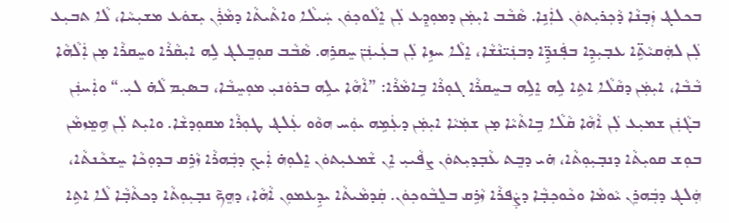ܒܟܠܔ ܙܲܒ݂ܢܵܐ ܕܵܟ݂ܪܝܼܬܘܿܢ ܠܐܲܢܹܐ. ܣܵܒܵܒ ܐܝܼܡܲܢ ܕܡܘܼܕܸܥ ܠܲܢ ܐܸܠܵܘܟ݂ܘܿܢ ܚܲܝܠܵܐ ܘܐܬܵܝܬܵ‌ܐ ܕܡܵܪܲܢ ܝܼܫܘܿܥ ܡܫܝܼܚܵܐ، ܠܵܐ ܬܒܝܼܥ ܠܲܢ ܠܗܲܩܝܵܬܹ̈‌ܐ ܥܒ݂ܝܼܕܹܐ ܒܦܲܢܕܹ̈ܐ ܕܒܢܲܝ̈ܢܵܫܵܐ، ܐܸܠܵܐ ܚܙܹܐ ܠܲܢ ܒܥܲܝܢܲܢ̈ ܚܸܩܪܹܗ. ܣܵܒܵܒ ܩܘܼܒܸܠܔ ܠܹܗ ܐܝܼܩܵܪܵܐ ܘܚܸܩܪܵܐ ܡ̣ܢ ܐܲܠܵܗܵܐ ܒܵܒܵܐ، ܐܝܼܡܲܢ ܕܩܵܠܵܐ ܐܬܹ‌ܐ ܠܹܗ ܐܸܠܹܗ ܒܚܸܩܪܵܐ ܓܘܼܪܵܐ ܒܹܐܡܵܪܵܐ: ”ܐܵܗܵܐ ܝܠܹܗ ܒܪܘܿܢܝܼ ܡܘܼܚܸܒܵܐ، ܒܣܝܼܡ ܠܵܗ̇ ܠܝܼ.“ ܘܐܲܚܢܲܢ ܒܓܵܢܲܢ ܫܡܝܼܥ ܠܲܢ ܐܵܗܵܐ ܩܵܠܵܐ ܒܹܐܬܵܝܵܐ ܡ̣ܢ ܫܡܲܝܵܐ ܐܝܼܡܲܢ ܕܥܲܡܹܗ ܝܘܲܚ ܗܘܵܘ ܥܲܠܔ ܛܘܼܪܵܐ ܡܩܘܼܕܫܵܐ. ܘܐܝܼܬ ܠܲܢ ܗܹܡܸܙܡܵܢ ܒܘܼܫ ܩܘܝܼܬܵ‌ܐ ܕܢܒ݂ܝܼܘܼܬܵ‌ܐ، ܗ̇ܝ ܕܒܸܬ ܥܵܒ݂ܕܝܼܬܘܿܢ ܨܦܵܝܝܼ ܐܸܢ ܫܵܡܥܝܼܬܘܿܢ ܐܸܠܘܼܗ̇ ܐܲܝܟ݂ ܕܒܲܗܪܵܐ ܙܵܪܹܩ ܒܕܘܼܟܵܐ ܚܸܫܟܵܢܬܵ‌ܐ، ܗܲܠܔ ܕܒܲܗܪܸܢ ܝܵܘܡܵܐ ܘܟܵܘܟ݂ܒ݂ܵܐ ܕܨܲܦܪܵܐ ܙܵܪܹܩ ܒܠܸܒܵܘܟ݂ܘܿܢ. ܩܲܕܡܵܝܬܵ‌ܐ ܝܕܹܥܡܘܼܢ ܐܵܗܵܐ، ܕܗܸܟ̃ ܢܒ݂ܝܼܘܼܬܵ‌ܐ ܕܟܬܵܒ݂ܵܐ ܠܵܐ ܐܬܹ‌ܐ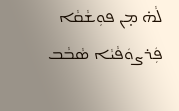ܠܵܗ̇ ܡ̣ܢ ܦܘܼܫܵܩܵܐ ܦܲܪܨܘܿܦܵܝܵܐ ܣܵܒܵܒ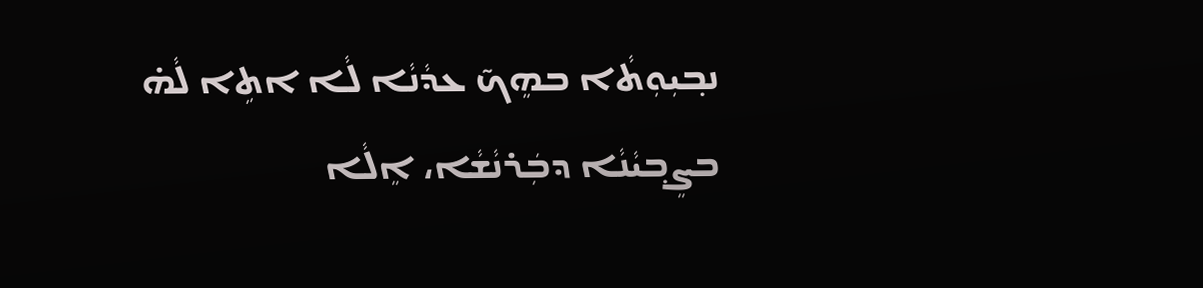ܢܒ݂ܝܼܘܼܬܵ‌ܐ ܒܗܸܟ̃ ܥܕܵܢܵܐ ܠܵܐ ܐܬܹ‌ܐ ܠܵܗ̇ ܒܨܸܒ݂ܝܵܢܵܐ ܕܒܲܪܢܵܫܵܐ، ܐܸܠܵܐ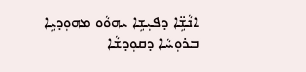ܐܢܵܫܹ̈ܐ ܕܦܝܼܫܹܐ ܝܗܘܵܘ ܡܗܘܼܕܝܹܐ ܒܪܘܼܚܵܐ ܕܩܘܼܕܫܵܐ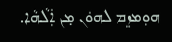ܗܘܼܡܙܸܡ ܠܗܘܿܢ ܡ̣ܢ ܐܲܠܵܗܵܐ.